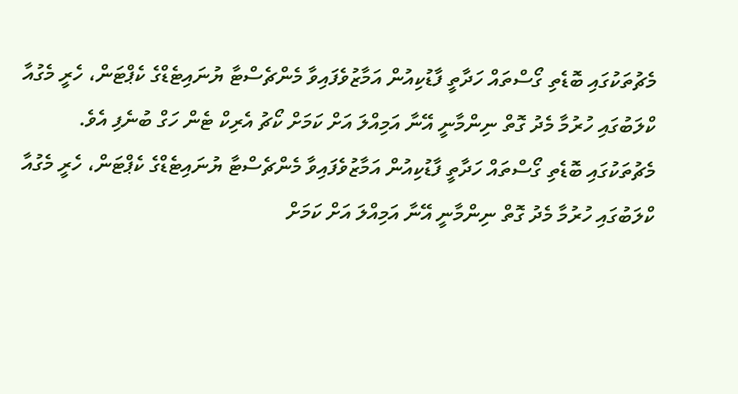މެޗުތަކުގައި ބޮޑެތި ގޯސްތައް ހަދާތީ ފާޑުކިއުން އަމާޒުވެފައިވާ މެންޗެސްޓާ ޔުނައިޓެޑްގެ ކެޕްޓަން، ހެރީ މެގުއާ ކްލަބުގައި ހުރުމާ މެދު ގޮތް ނިންމާނީ އޭނާ އަމިއްލަ އަށް ކަމަށް ކޯޗު އެރިކް ޓެން ހަގް ބުނެފި އެވެ.
މެޗުތަކުގައި ބޮޑެތި ގޯސްތައް ހަދާތީ ފާޑުކިއުން އަމާޒުވެފައިވާ މެންޗެސްޓާ ޔުނައިޓެޑްގެ ކެޕްޓަން، ހެރީ މެގުއާ ކްލަބުގައި ހުރުމާ މެދު ގޮތް ނިންމާނީ އޭނާ އަމިއްލަ އަށް ކަމަށް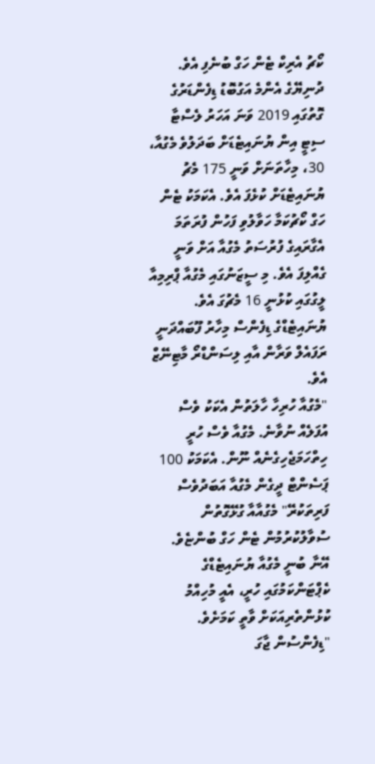ކޯޗު އެރިކް ޓެން ހަގް ބުނެފި އެވެ.
ދުނިޔޭގެ އެންމެ އަގުބޮޑު ޑިފެންޑަރުގެ ގޮތުގައި 2019 ވަނަ އަހަރު ލެސްޓާ ސިޓީ އިން ޔުނައިޓެޑަށް ބަދަލުވެ މެގުއާ، 30، މިހާތަނަށް ވަނީ 175 މެޗު ޔުނައިޓެޑަށް ކުޅެފަ އެވެ. އެކަމަކު ޓެން ހަގް ކޯޗުކަމާ ހަވާލުވި ފަހުން ފުރަތަމަ އެގާރައިގެ ފުރުސަތު މެގުއާ އަށް ވަނީ ގެއްލިފަ އެވެ. މި ސީޒަނުގައި މެގުއާ ޕްރިމިއާ ލީގުގައި ކުޅުނީ 16 މެޗުގަ އެވެ.
ޔުނައިޓެޑްގެ ޑިފެންސް މިހާރު ފޫބައްދަނީ ރަފައެލް ވަރާން އާއި ލިސަންޑްރޯ މާޓިނޭޒް އެވެ.
"މެގުއާ ހުރިހާ ހާލަތުން އެކަކު ވެސް އުފަލެއް ނުވާނެ. މެގުއާ ވެސް ހުރީ ހިތްހަމަޖެހިގެނެއް ނޫން. އެކަމަކު 100 ޕަސެންޓް ދީގެން މެގުއާ އަބަދުވެސް ފަރިތަކުރޭ" މެގުއާއާ ގުޅޭގޮތުން ސުވާލުކުރުމުން ޓެން ހަގް ބުންޏެވެ.
އޭނާ ބުނީ މެގުއާ ޔުނައިޓެޑްގެ ކެޕްޓަންކަމުގައި ހުރީ، އެއީ މުހިއްމު ކުޅުންތެރިއަކަށް ވާތީ ކަމަށެވެ.
"ޑިފެންސުން ޖާގަ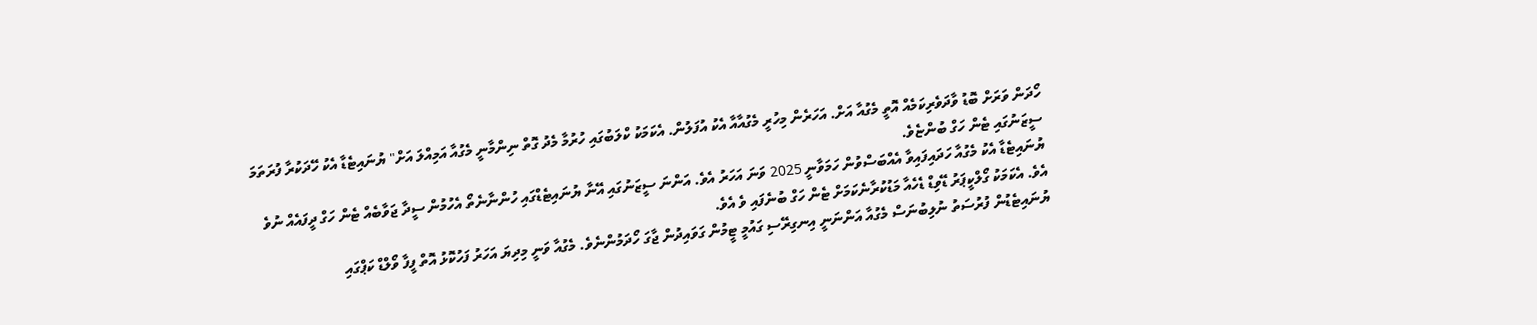ހޯދަން ވަރަށް ބޮޑު ވާދަވެރިކަމެއް އޮތީ މެގުއާ އަށް. އަހަރެން މިހުރީ މެގުއާއާ އެކު އުފަލުން. އެކަމަކު ކްލަބުގައި ހުރުމާ މެދު ގޮތް ނިންމާނީ މެގުއާ އަމިއްލަ އަށް" ޔުނައިޓެޑާ އެކު ހޭދަކުރާ ފުރަތަމަ ސީޒަނުގައި ޓެން ހަގް ބުންޏެވެ.
ޔުނައިޓެޑާ އެކު މެގުއާ ހަދައިފައިވާ އެއްބަސްވުން ހަމަވާނީ 2025 ވަނަ އަހަރު އެވެ. އަންނަ ސީޒަނުގައި އޭނާ ޔުނައިޓެޑްގައި ހުންނާނެތޯ އެހުމުން ސީދާ ޖަވާބެއް ޓެން ހަގް ދީފައެއް ނުވެ އެވެ. އެކަމަކު ގޯލްކީޕަރު ޑޭވިޑް ޑެހެއާ މަޑުކުރާނެކަމަށް ޓެން ހަގް ބުނެފައި ވެ އެވެ.
ޔުނައިޓެޑުން ފުރުސަތު ނުލިބުނަސް މެގުއާ އަންނަނީ އިނގިރޭސި ގައުމީ ޓީމުން ގަވައިދުން ޖާގަ ހޯދަމުންނެވެ. މެގުއާ ވަނީ މިދިޔަ އަހަރު ފަހުކޮޅު އޮތް ފީފާ ވޯލްޑް ކަޕްގައި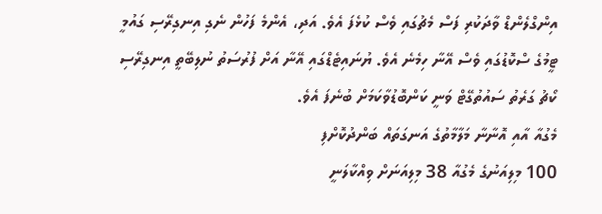އިންގްލެންޑް ވާދަކުރި ފަސް މެޗުގައި ވެސް ކުޅެފަ އެވެ. އަދި، އެންމެ ފަހުން ނެގި އިނގިރޭސި ގައުމީ ޓީމުގެ ސްކޮޑުގައި ވެސް އޭނާ ހިމެނެ އެވެ. ޔުނައިޓެޑްގައި އޭނާ އަށް ފުރުސަތު ނުލިބޭތީ އިނގިރޭސި ކޯޗު ގަރެތު ސައުތުގޭޓް ވަނީ ކަންބޮޑުވާކަމަށް ބުނެފަ އެވެ.
މެގުއާ އާއި އޮނާނާ މަލާމާތުގެ އަނގަތައް ބަންދުކޮށްފި
100 މިލިއަނުގެ މެގުއާ 38 މިލިއަނަށް ވިއްކާލަނީ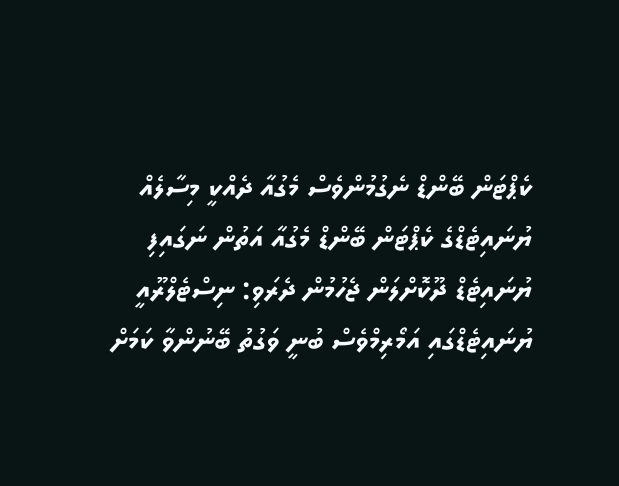ކެޕްޓަން ބޭންޑް ނެގުމުންވެސް މެގުއާ ދެއްކީ މިސާލެއް
ޔުނައިޓެޑްގެ ކެޕްޓަން ބޭންޑް މެގުއާ އަތުން ނަގައިފި
ޔުނައިޓެޑް ދޫކޮށްލަން ޖެހުމުން ދެރަވި: ނިސްޓެލްރޫއީ
ޔުނައިޓެޑްގައި އަމޯރިމްވެސް ބުނީ ވަގުތު ބޭނުންވާ ކަމަށް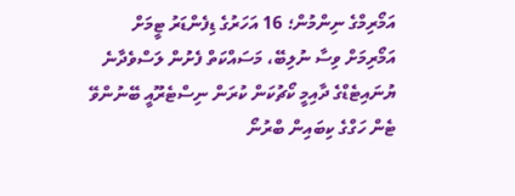އަމޯރިމްގެ ނިންމުން؛ 16 އަހަރުގެ ޑިފެންޑަރު ޓީމަށް
އަމޯރިމަށް ވިސާ ނުލިބޭ، މަސައްކަތް ފެށުން ލަސްވެދާނެ
ޔުނައިޓެޑްގެ ދާއިމީ ކޯޗުކަން ކުރަން ނިސްޓެރޫއީ ބޭނުންވޭ
ޓެން ހަގްގެ ކިބައިން ބްރުނޯ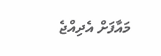މައާފަށް އެދިއްޖެ